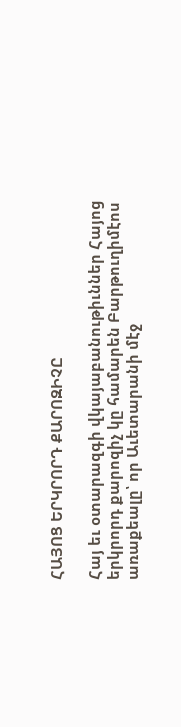ՀԱՅՈՑ ԵՐԿՐՈՐԴ ՔԱՐՈԶԻՉԸ

Հայ եւ օտարազգի վկայաբանութիւններ Հայոց երկրորդ քարոզիչ կը համարեն Բարթուղիմէոս առաքեալը՝ որ Աւետարանի մէջ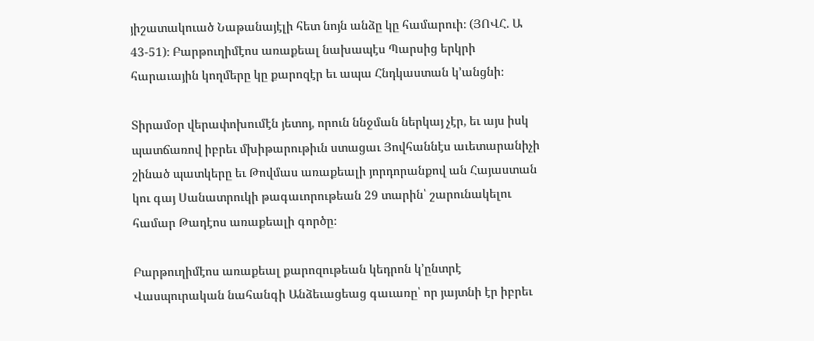յիշատակուած Նաթանայէլի հետ նոյն անձը կը համարուի։ (ՅՈՎՀ. Ա 43-51)։ Բարթուղիմէոս առաքեալ նախապէս Պարսից երկրի հարաւային կողմերը կը քարոզէր եւ ապա Հնդկաստան կ՚անցնի։

Տիրամօր վերափոխումէն յետոյ, որուն ննջման ներկայ չէր, եւ այս իսկ պատճառով իբրեւ մխիթարութիւն ստացաւ Յովհաննէս աւետարանիչի շինած պատկերը եւ Թովմաս առաքեալի յորդորանքով ան Հայաստան կու գայ Սանատրուկի թագաւորութեան 29 տարին՝ շարունակելու համար Թադէոս առաքեալի գործը։

Բարթուղիմէոս առաքեալ քարոզութեան կեդրոն կ՚ընտրէ Վասպուրական նահանգի Անձեւացեաց գաւառը՝ որ յայտնի էր իբրեւ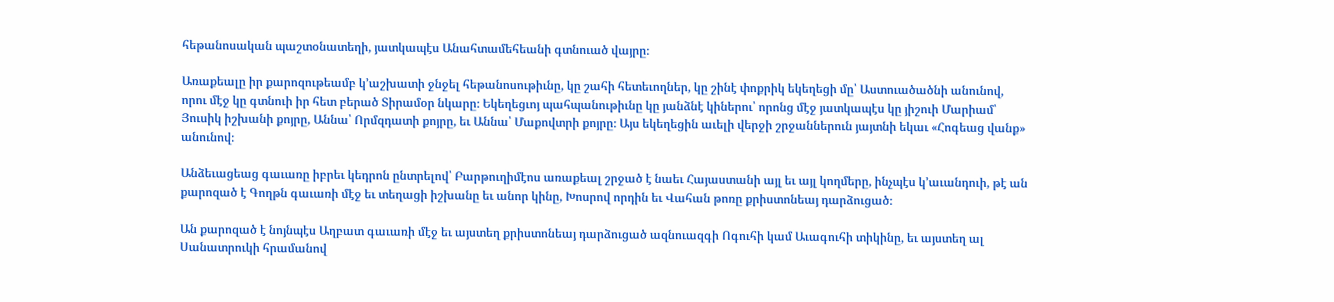հեթանոսական պաշտօնատեղի, յատկապէս Անահտամեհեանի գտնուած վայրը։

Առաքեալը իր քարոզութեամբ կ՚աշխատի ջնջել հեթանոսութիւնը, կը շահի հետեւողներ, կը շինէ փոքրիկ եկեղեցի մը՝ Աստուածածնի անունով, որու մէջ կը գտնուի իր հետ բերած Տիրամօր նկարը։ Եկեղեցւոյ պահպանութիւնը կը յանձնէ կիներու՝ որոնց մէջ յատկապէս կը յիշուի Մարիամ՝ Յուսիկ իշխանի քոյրը, Աննա՝ Որմզդատի քոյրը, եւ Աննա՝ Մաքովտրի քոյրը։ Այս եկեղեցին աւելի վերջի շրջաններուն յայտնի եկաւ «Հոգեաց վանք» անունով։

Անձեւացեաց գաւառը իբրեւ կեդրոն ընտրելով՝ Բարթուղիմէոս առաքեալ շրջած է նաեւ Հայաստանի այլ եւ այլ կողմերը, ինչպէս կ՚աւանդուի, թէ ան քարոզած է Գողթն գաւառի մէջ եւ տեղացի իշխանը եւ անոր կինը, Խոսրով որդին եւ Վահան թոռը քրիստոնեայ դարձուցած։

Ան քարոզած է նոյնպէս Աղբատ գաւառի մէջ եւ այստեղ քրիստոնեայ դարձուցած ազնուազգի Ոգուհի կամ Աւագուհի տիկինը, եւ այստեղ ալ Սանատրուկի հրամանով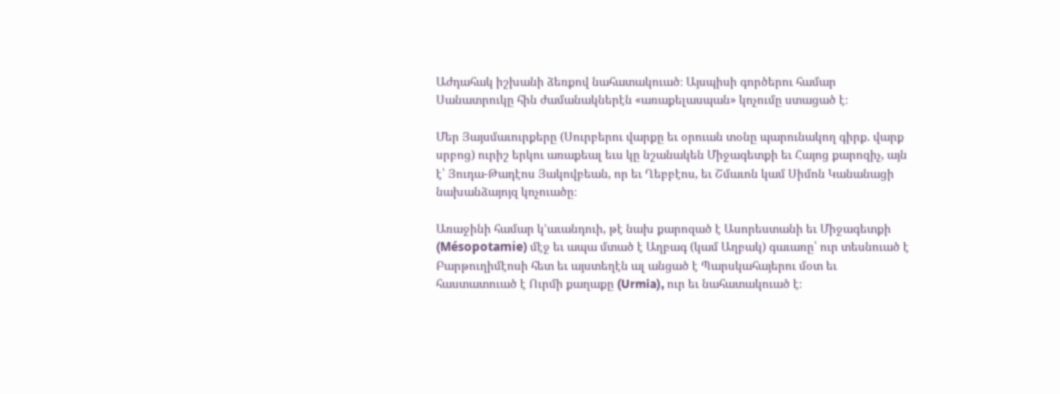Աժդահակ իշխանի ձեռքով նահատակուած։ Այսպիսի գործերու համար Սանատրուկը հին ժամանակներէն «առաքելասպան» կոչումը ստացած է։

Մեր Յայսմաւուրքերը (Սուրբերու վարքը եւ օրուան տօնը պարունակող գիրք. վարք սրբոց) ուրիշ երկու առաքեալ եւս կը նշանակեն Միջագետքի եւ Հայոց քարոզիչ, այն է՝ Յուդա-Թադէոս Յակովբեան, որ եւ Ղեբբէոս, եւ Շմաւոն կամ Սիմոն Կանանացի նախանձայոյզ կոչուածը։

Առաջինի համար կ՚աւանդուի, թէ նախ քարոզած է Ասորեստանի եւ Միջագետքի (Mésopotamie) մէջ եւ ապա մտած է Աղբագ (կամ Աղբակ) գաւառը՝ ուր տեսնուած է Բարթուղիմէոսի հետ եւ այստեղէն ալ անցած է Պարսկահայերու մօտ եւ հաստատուած է Ուրմի քաղաքը (Urmia), ուր եւ նահատակուած է։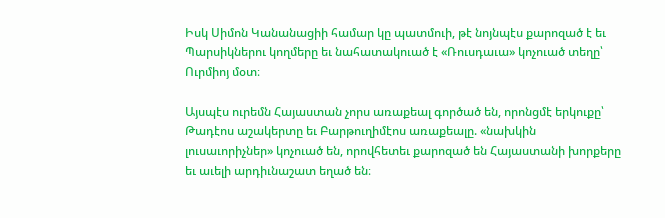Իսկ Սիմոն Կանանացիի համար կը պատմուի, թէ նոյնպէս քարոզած է եւ Պարսիկներու կողմերը եւ նահատակուած է «Ռուսդաւա» կոչուած տեղը՝ Ուրմիոյ մօտ։

Այսպէս ուրեմն Հայաստան չորս առաքեալ գործած են, որոնցմէ երկուքը՝ Թադէոս աշակերտը եւ Բարթուղիմէոս առաքեալը. «նախկին լուսաւորիչներ» կոչուած են, որովհետեւ քարոզած են Հայաստանի խորքերը եւ աւելի արդիւնաշատ եղած են։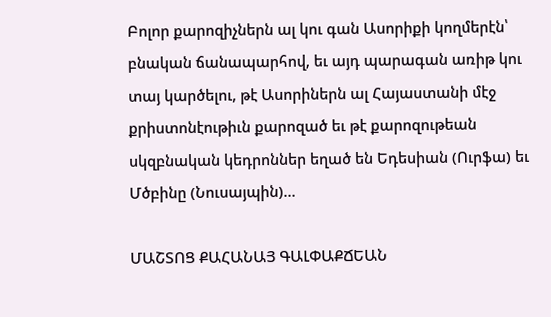Բոլոր քարոզիչներն ալ կու գան Ասորիքի կողմերէն՝ բնական ճանապարհով, եւ այդ պարագան առիթ կու տայ կարծելու, թէ Ասորիներն ալ Հայաստանի մէջ քրիստոնէութիւն քարոզած եւ թէ քարոզութեան սկզբնական կեդրոններ եղած են Եդեսիան (Ուրֆա) եւ Մծբինը (Նուսայպին)…

ՄԱՇՏՈՑ ՔԱՀԱՆԱՅ ԳԱԼՓԱՔՃԵԱՆ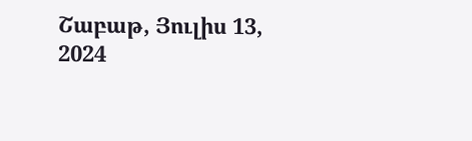Շաբաթ, Յուլիս 13, 2024